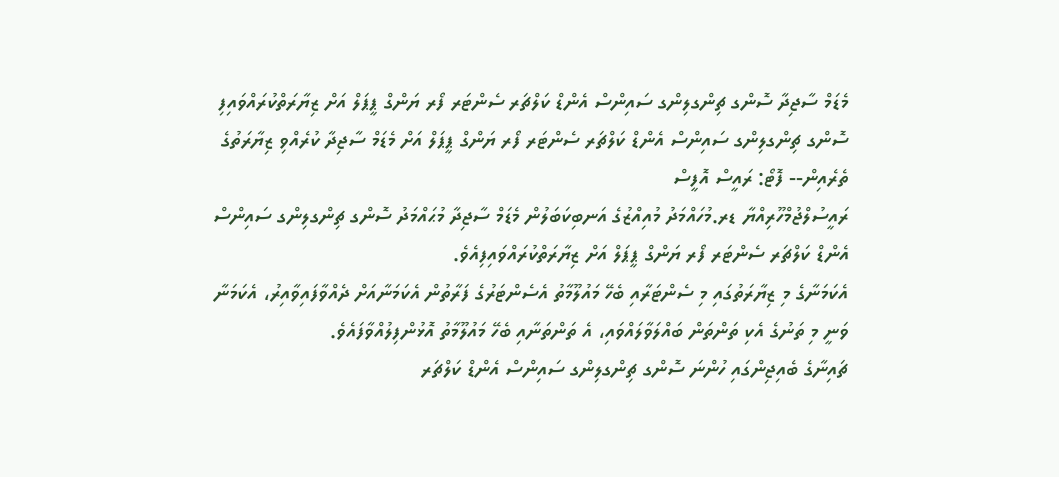މެޑަމް ސާޖިދާ ސޮންގ ޗިންގލިންގ ސައިންސް އެންޑް ކަލްޗަރ ސެންޓަރ ފޯރ ޔަންގް ޕީޕަލް އަށް ޒިޔާރަތްކުރައްވައިފި
ސޮންގ ޗިންގލިންގ ސައިންސް އެންޑް ކަލްޗަރ ސެންޓަރ ފޯރ ޔަންގް ޕީޕަލް އަށް މެޑަމް ސާޖިދާ ކުރެއްވި ޒިޔާރަތުގެ ތެރެއިން-- ފޮޓޯ: ރައީސް އޮފީސް
ރައީސުލްޖުމްހޫރިއްޔާ ޑރ.މުހައްމަދު މުއިއްޒުގެ އަނބިކަބަލުން މެޑަމް ސާޖިދާ މުޙައްމަދު ސޮންގ ޗިންގލިންގ ސައިންސް އެންޑް ކަލްޗަރ ސެންޓަރ ފޯރ ޔަންގް ޕީޕަލް އަށް ޒިޔާރަތްކުރައްވައިފިއެވެ.
އެކަމަނާގެ މި ޒިޔާރަތުގައި މި ސެންޓަރާއި ބެހޭ މައުލޫމާތު އެސެންޓަރުގެ ފަރާތުން އެކަމަނާއަށް ދެއްވާފައިވާއިރު، އެކަމަނާ ވަނީ މި ތަނުގެ އެކި ތަންތަން ބައްލަވާލައްވައި، އެ ތަންތަނާއި ބެހޭ މައުލޫމާތު އޮޅުންފިލުއްވާފައެވެ.
ޗައިނާގެ ބެއިޖިންގައި ހުންނަ ސޮންގ ޗިންގލިންގ ސައިންސް އެންޑް ކަލްޗަރ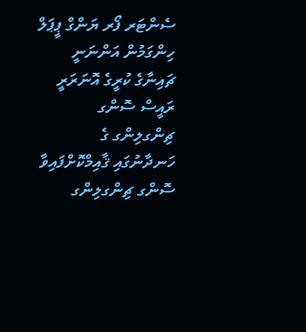ސެންޓަރ ފޯރ ޔަންގް ޕީޕަލް ހިންގަމުން އަންނަނީ  ޗައިނާގެ ކުރީގެ އޮނަރަރީ ރައީސް ސޮންގ ޗިންގލިންގ ގެ ހަނދާނުގައި ޤާއިމްކޮށްފައިވާ ސޮންގ ޗިންގލިންގ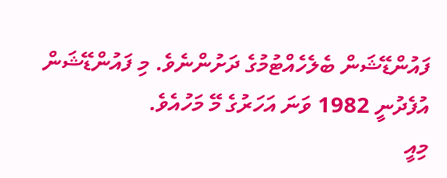ފައުންޑޭޝަން ބެލެހެއްޓުމުގެ ދަށުންނެވެ. މި ފައުންޑޭޝަން އުފެދުނީ 1982 ވަނަ އަހަރުގެ މޭ މަހުއެވެ.
މިއީ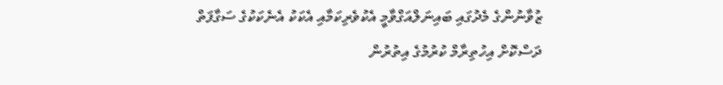ޒުވާނުންގެ މެދުގައި ބައިނަލްއަގްވާމީ އެކުވެރިކަމާއި އެކަކު އެނެކަކުގެ ސަގާފަތް ދަސްކޮށް އިހުތިރާމް ކުރުމުގެ އިތުރުން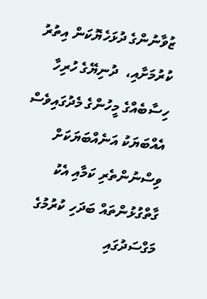ޒުވާނުންގެ ދުޅަހެޔޮކަން އިތުރު ކުރުމަށާއި،  ދުނިޔޭގެ ހުރިހާ ހިސާބެއްގެ މީހުންގެ މެދުގައިވެސް އެއްބަޔަކު އަނެއްބަޔަކަށް ވިސްނުންތެރި ކަމާއި އެކު ގާތްގުޅުންތައް ބަދަހި ކުރުމުގެ މަގްސަދުގައި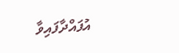އުފައްދާފައިވާ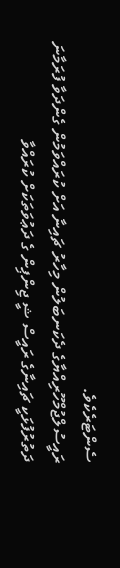ސެންޓަރެކެވެ.
ރައީސުލްޖުމްހޫރިއްޔާގެ ދެކަނބަލުން މިހާރު ޗައިނާ އަށް ކުރައްވަމުން ގެންދަވާ ފުރަމާނަ ދަތުރުފުޅަކީ ޗައިނާގެ ރައީސް ޝީ ޖިންޕިން ގެ ދަޢުވަތަކަށް ކުރައްވާ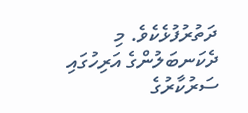ދަތުރުފުޅެކެވެ. މި ދެކަނބަލުންގެ އަރިހުގައި ސަރުކާރުގެ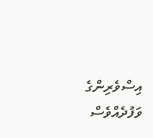އިސްވެރިންގެ ވަފުދެއްވެސް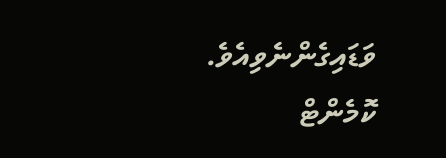ވަޑައިގެންނެވިއެވެ.
ކޮމެންޓް